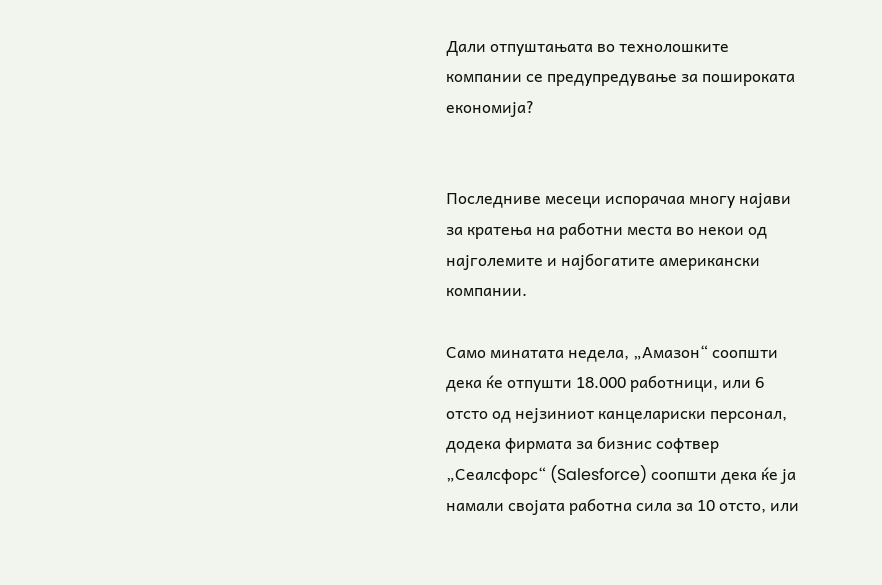Дали отпуштањата во технолошките компании се предупредување за пошироката економија?


Последниве месеци испорачаа многу најави за кратења на работни места во некои од најголемите и најбогатите американски компании.

Само минатата недела, „Амазон“ соопшти дека ќе отпушти 18.000 работници, или 6 отсто од нејзиниот канцелариски персонал, додека фирмата за бизнис софтвер „Сеалсфорс“ (Salesforce) соопшти дека ќе ја намали својата работна сила за 10 отсто, или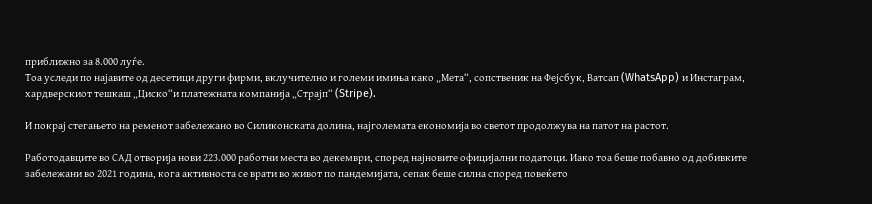приближно за 8.000 луѓе.
Тоа уследи по најавите од десетици други фирми, вклучително и големи имиња како „Мета“, сопственик на Фејсбук, Ватсап (WhatsApp) и Инстаграм, хардверскиот тешкаш „Циско“и платежната компанија „Страјп“ (Stripe).

И покрај стегањето на ременот забележано во Силиконската долина, најголемата економија во светот продолжува на патот на растот.

Работодавците во САД отворија нови 223.000 работни места во декември, според најновите официјални податоци. Иако тоа беше побавно од добивките забележани во 2021 година, кога активноста се врати во живот по пандемијата, сепак беше силна според повеќето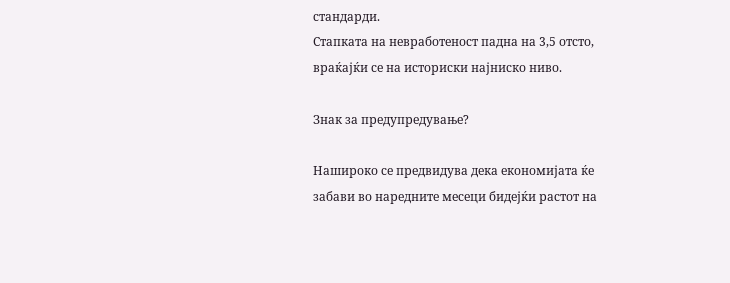стандарди.
Стапката на невработеност падна на 3,5 отсто, враќајќи се на историски најниско ниво.

Знак за предупредување?

Нашироко се предвидува дека економијата ќе забави во наредните месеци бидејќи растот на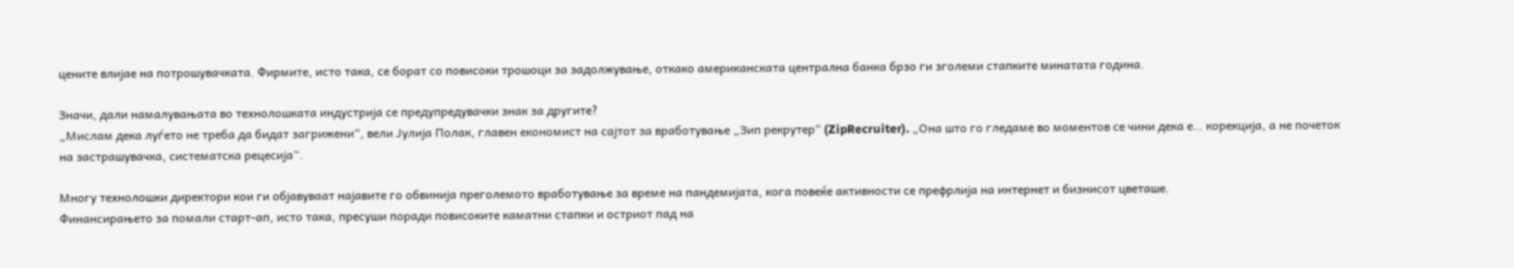цените влијае на потрошувачката. Фирмите, исто така, се борат со повисоки трошоци за задолжување, откако американската централна банка брзо ги зголеми стапките минатата година.

Значи, дали намалувањата во технолошката индустрија се предупредувачки знак за другите?
„Мислам дека луѓето не треба да бидат загрижени“, вели Јулија Полак, главен економист на сајтот за вработување „Зип рекрутер“ (ZipRecruiter). „Она што го гледаме во моментов се чини дека е… корекција, а не почеток на застрашувачка, систематска рецесија“.

Многу технолошки директори кои ги објавуваат најавите го обвинија преголемото вработување за време на пандемијата, кога повеќе активности се префрлија на интернет и бизнисот цветаше.
Финансирањето за помали старт-ап, исто така, пресуши поради повисоките каматни стапки и остриот пад на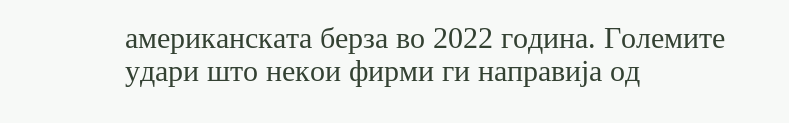американската берза во 2022 година. Големите удари што некои фирми ги направија од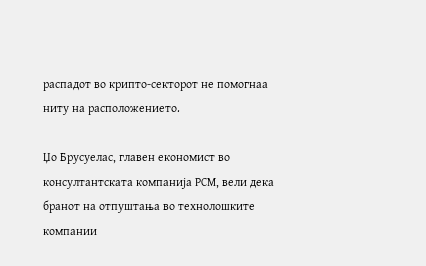распадот во крипто-секторот не помогнаа ниту на расположението.

Џо Брусуелас, главен економист во консултантската компанија РСМ, вели дека бранот на отпуштања во технолошките компании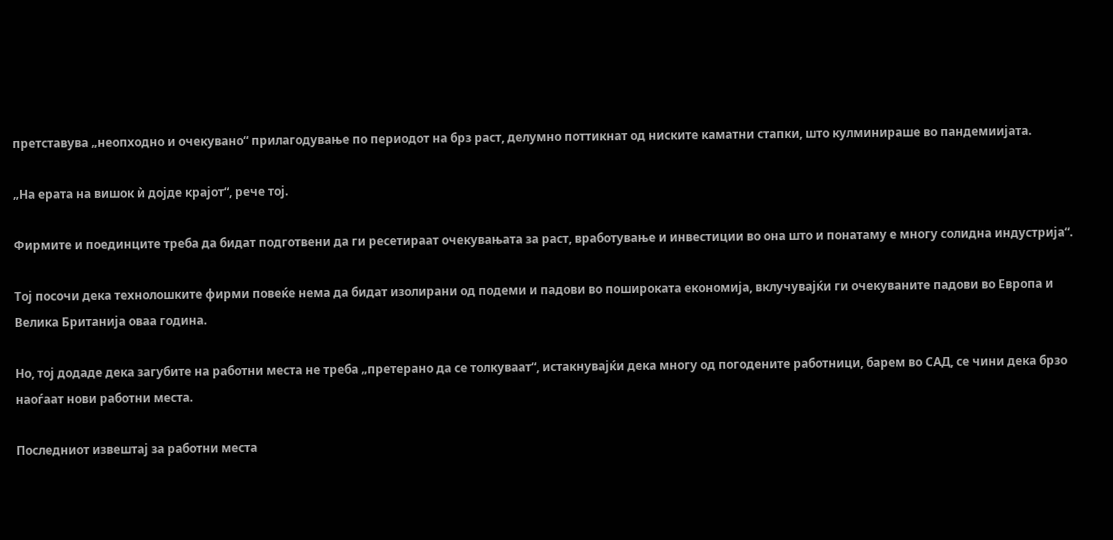претставува „неопходно и очекувано“ прилагодување по периодот на брз раст, делумно поттикнат од ниските каматни стапки, што кулминираше во пандемиијата.

„На ерата на вишок ѝ дојде крајот“, рече тој.

Фирмите и поединците треба да бидат подготвени да ги ресетираат очекувањата за раст, вработување и инвестиции во она што и понатаму е многу солидна индустрија“.

Тој посочи дека технолошките фирми повеќе нема да бидат изолирани од подеми и падови во пошироката економија, вклучувајќи ги очекуваните падови во Европа и Велика Британија оваа година.

Но, тој додаде дека загубите на работни места не треба „претерано да се толкуваат“, истакнувајќи дека многу од погодените работници, барем во САД, се чини дека брзо наоѓаат нови работни места.

Последниот извештај за работни места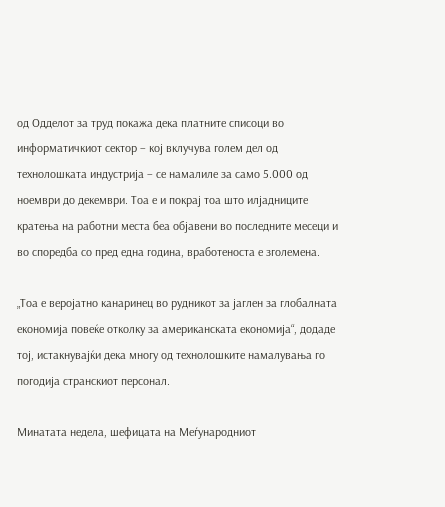од Одделот за труд покажа дека платните списоци во информатичкиот сектор – кој вклучува голем дел од технолошката индустрија – се намалиле за само 5.000 од ноември до декември. Тоа е и покрај тоа што илјадниците кратења на работни места беа објавени во последните месеци и во споредба со пред една година, вработеноста е зголемена.

„Тоа е веројатно канаринец во рудникот за јаглен за глобалната економија повеќе отколку за американската економија“, додаде тој, истакнувајќи дека многу од технолошките намалувања го погодија странскиот персонал.

Минатата недела, шефицата на Меѓународниот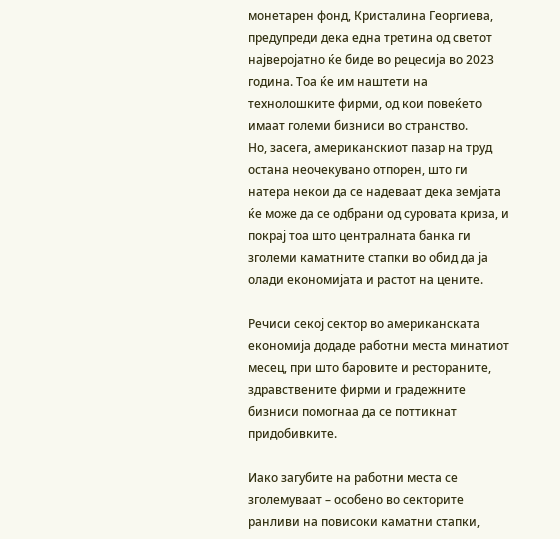монетарен фонд, Кристалина Георгиева, предупреди дека една третина од светот најверојатно ќе биде во рецесија во 2023 година. Тоа ќе им наштети на технолошките фирми, од кои повеќето имаат големи бизниси во странство.
Но, засега, американскиот пазар на труд остана неочекувано отпорен, што ги натера некои да се надеваат дека земјата ќе може да се одбрани од суровата криза, и покрај тоа што централната банка ги зголеми каматните стапки во обид да ја олади економијата и растот на цените.

Речиси секој сектор во американската економија додаде работни места минатиот месец, при што баровите и рестораните, здравствените фирми и градежните бизниси помогнаа да се поттикнат придобивките.

Иако загубите на работни места се зголемуваат – особено во секторите ранливи на повисоки каматни стапки,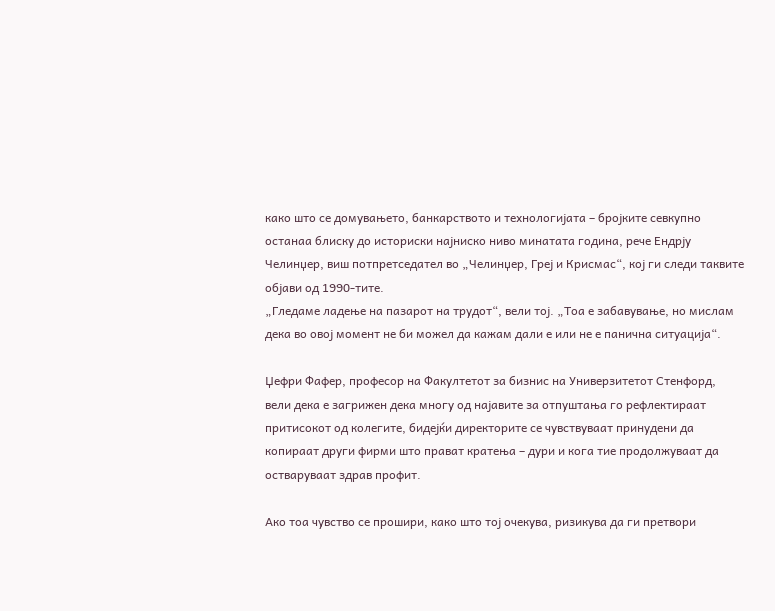како што се домувањето, банкарството и технологијата – бројките севкупно останаа блиску до историски најниско ниво минатата година, рече Ендрју Челинџер, виш потпретседател во „Челинџер, Греј и Крисмас“, кој ги следи таквите објави од 1990-тите.
„Гледаме ладење на пазарот на трудот“, вели тој. „Тоа е забавување, но мислам дека во овој момент не би можел да кажам дали е или не е панична ситуација“.

Џефри Фафер, професор на Факултетот за бизнис на Универзитетот Стенфорд, вели дека е загрижен дека многу од најавите за отпуштања го рефлектираат притисокот од колегите, бидејќи директорите се чувствуваат принудени да копираат други фирми што прават кратења – дури и кога тие продолжуваат да остваруваат здрав профит.

Ако тоа чувство се прошири, како што тој очекува, ризикува да ги претвори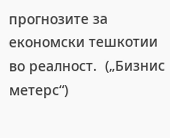прогнозите за економски тешкотии во реалност.  („Бизнис метерс“)